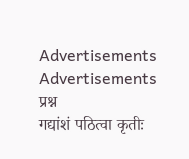Advertisements
Advertisements
प्रश्न
गद्यांशं पठित्वा कृतीः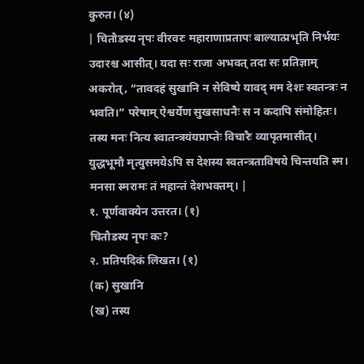कुरुत। (४)
| चितौडस्य नृपः वीरवरः महाराणाप्रतापः बाल्यात्प्रभृति निर्भयः उदारश्च आसीत्। यदा सः राजा अभवत् तदा सः प्रतिज्ञाम् अकरोत्, “तावदहं सुखानि न सेविष्ये यावद् मम देशः स्वतन्त्रः न भवति।” परेषाम् ऐश्वर्येण सुखसाधनैः स न कदापि संमोहितः। तस्य मनः नित्य स्वातन्त्रयंयप्राप्तेः विचारैः व्यापृतमासीत्। युद्धभूमौ मृत्युसमयेऽपि स देशस्य स्वतन्त्रताविषये चिन्तयति स्म। मनसा स्मरामः तं महान्तं देशभक्तम्। |
१. पूर्णवाक्येन उत्तरत। (१)
चितौडस्य नृपः कः?
२. प्रतिपदिकं लिखत। (१)
(क) सुखानि
(ख) तस्य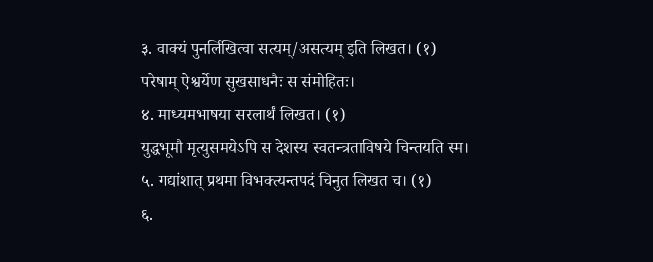३. वाक्यं पुनर्लिखित्वा सत्यम्/असत्यम् इति लिखत। (१)
परेषाम् ऐश्वर्येण सुखसाधनैः स संमोहितः।
४. माध्यमभाषया सरलार्थं लिखत। (१)
युद्धभूमौ मृत्युसमयेऽपि स देशस्य स्वतन्त्रताविषये चिन्तयति स्म।
५. गद्यांशात् प्रथमा विभक्त्यन्तपदं चिनुत लिखत च। (१)
६.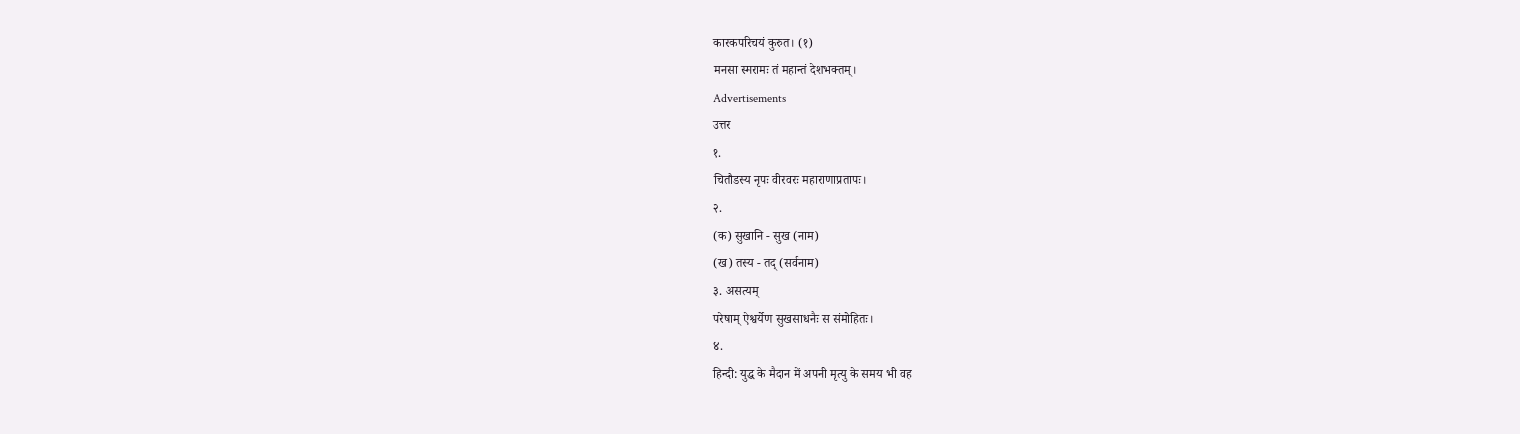कारकपरिचयं कुरुत। (१)
मनसा स्मरामः तं महान्तं देशभक्तम्।
Advertisements
उत्तर
१.
चितौडस्य नृपः वीरवरः महाराणाप्रतापः।
२.
(क) सुखानि - सुख (नाम)
(ख) तस्य - तद् (सर्वनाम)
३. असत्यम्
परेषाम् ऐश्वर्येण सुखसाधनैः स संमोहितः।
४.
हिन्दी: युद्ध के मैदान में अपनी मृत्यु के समय भी वह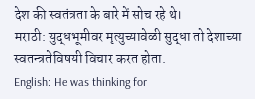देश की स्वतंत्रता के बारे में सोच रहे थे।
मराठी: युद्धभूमीवर मृत्युच्यावेळी सुद्धा तो देशाच्या स्वतन्त्रतेविषयी विचार करत होता.
English: He was thinking for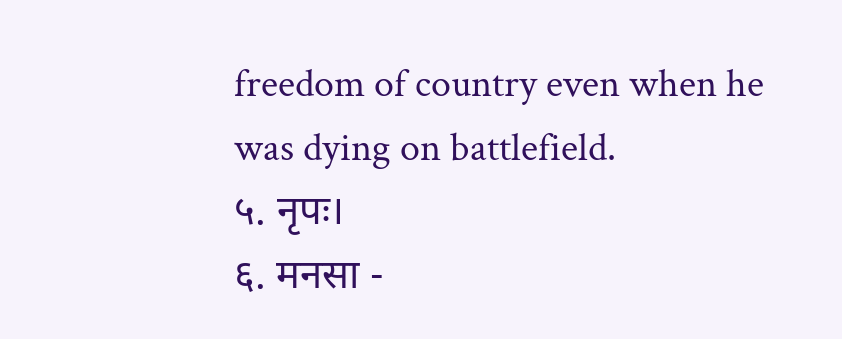freedom of country even when he was dying on battlefield.
५. नृपः।
६. मनसा -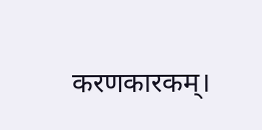करणकारकम्।